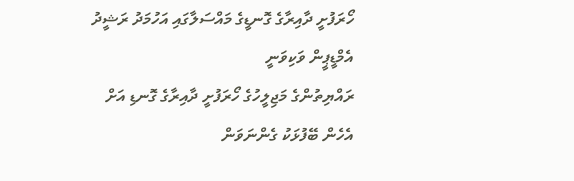ހޯރަފުށީ ދާއިރާގެ ގޮނޑީގެ މައްސަލާގައި އަހުމަދު ރަޝީދު އެމްޑީޕީން ވަކިވަނީ
ރައްޔިތުންގެ މަޖިލީހުގެ ހޯރަފުށީ ދާއިރާގެ ގޮނޑި އަށް އެހެން ބޭފުޅަކު ގެންނަވަން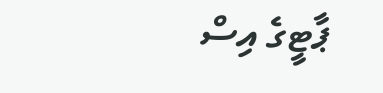ޕާޓީގެ އިސް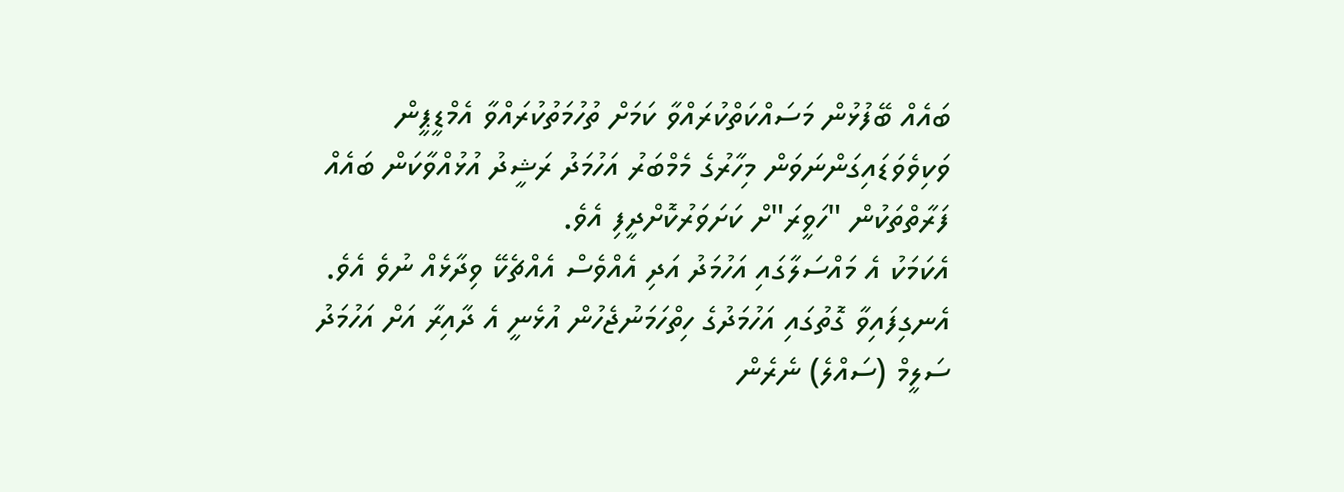ބައެއް ބޭފުޅުން މަސައްކަތްކުރައްވާ ކަމަށް ތުހުމަތުކުރައްވާ އެމްޑީޕީން ވަކިވެވަޑައިގަންނަވަން މިހާރުގެ މެމްބަރު އަހުމަދު ރަޝީދު އުޅުއްވާކަން ބައެއް ފަރާތްތަކުން "ހަވީރަ"ށް ކަށަވަރުކޮށްދީފި އެވެ.
އެކަމަކު އެ މައްސަލާގައި އަހުމަދު އަދި އެއްވެސް އެއްޗެކޭ ވިދާޅެއް ނުވެ އެވެ.
އެނގިފައިވާ ގޮތުގައި އަހުމަދުގެ ހިތްހަމަނުޖެހުން އުޅެނީ އެ ދާއިރާ އަށް އަހުމަދު ސަލީމް (ސައްލެ) ނެރެން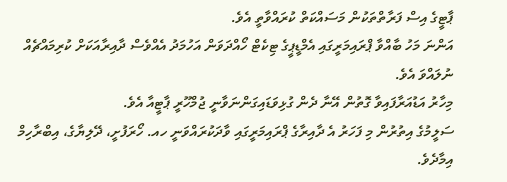ޕާޓީގެ އިސް ފަރާތްތަކުން މަސައްކަތް ކުރައްވާތީ އެވެ.
އަންނަ މަހު ބާއްވާ ޕްރައިމަރީގައި އެމްޑީޕީގެ ޓިކެޓް ހޯއްދަވަން އަހުމަދު އެއްވެސް ދާއިރާއަކަށް ކުރިމައްޗެއް ނުލައްވަ އެވެ.
މިހާރު އަޑުއަރާފައިވާ ގޮތުން އޭނާ ދެން ގުޅިވަޑައިގަންނަވާނީ ޖުމްހޫރީ ޕާޓީއާ އެވެ.
ސަލީމުގެ އިތުރުން މި ފަހަރު އެ ދާއިރާގެ ޕްރައިމަރީގައި ވާދަކުރައްވަނީ ހއ. ހޯރަފުށީ، ދޭލިޔާގެ، އިބްރާހިމް އިމާދެވެ.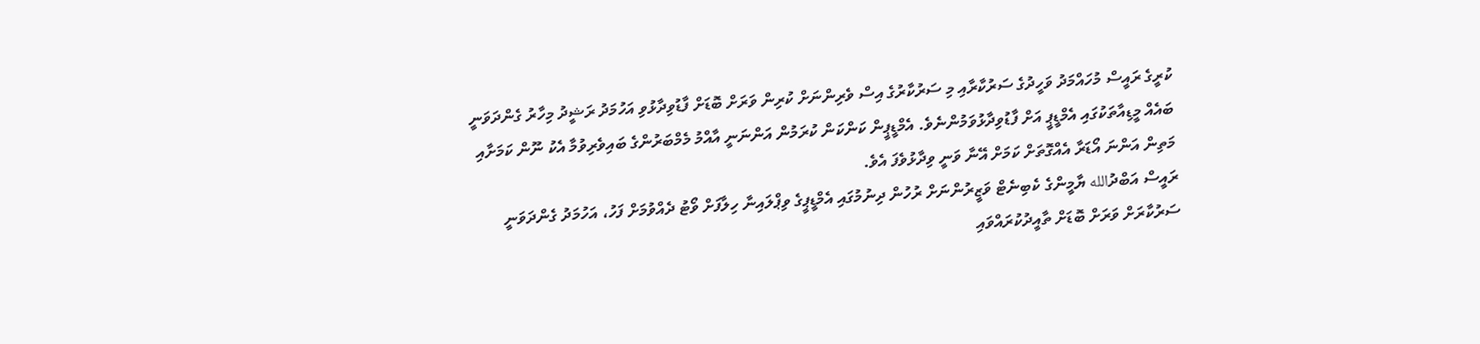ކުރީގެ ރައީސް މުހައްމަދު ވަހީދުގެ ސަރުކާރާއި މި ސަރުކާރުގެ އިސް ވެރިންނަށް ކުރިން ވަރަށް ބޮޑަށް ފާޑުވިދާޅުވި އަހުމަދު ރަޝީދު މިހާރު ގެންދަވަނީ ބައެއް މީޑިއާތަކުގައި އެމްޑީޕީ އަށް ފާޑުވިދާޅުވަމުންނެވެ. އެމްޑީޕީން ކަންކަން ކުރަމުން އަންނަނީ އާއްމު މެމްބަރުންގެ ބައިވެރިވުމާ އެކު ނޫން ކަމަށާއި މަތިން އަންނަ އޯޑަރާ އެއްގޮތަށް ކަމަށް އޭނާ ވަނީ ވިދާޅުވެފަ އެވެ.
ރައީސް އަބްދުالله ޔާމީންގެ ކެބިނެޓް ވަޒީރުންނަށް ރުހުން ދިނުމުގައި އެމްޑީޕީގެ ވިޕްލައިނާ ހިލާފަށް ވޯޓު ދެއްވުމަށް ފަހު، އަހުމަދު ގެންދަވަނީ ސަރުކާރަށް ވަރަށް ބޮޑަށް ތާއީދުކުރައްވައި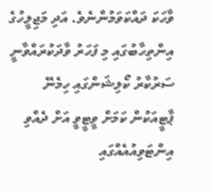ވާހަކަ ދައްކަވަމުންނެވެ. އަދި މަޖިލީހުގެ އިންތިހާބުގައި މި ފަހަރު ވާދަކުރައްވާނީ ސަރުކާރު ކޯލިޝަންގައި ހިމެނޭ ޕާޓީއަކުން ކަމަށް ވީޓީވީ އަށް ދެއްވި އިންޓަވިއުއެއްގައި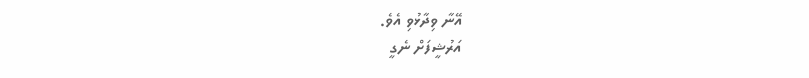އޭނާ ވިދާޅުވި އެވެ.
އަރުޝީފަށް ނެގީ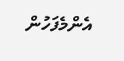އެންމެފަހުން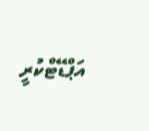އަޕްޑޭޓްކުރީ